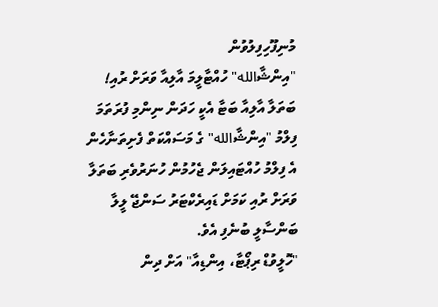މުނިފޫހިފިލުވުން
"އިންޝާالله" ހުއްޓާލީމަ އާލިއާ ވަރަށް ރުއި!
ބަތަލާ އާލިއާ ބަޓާ އެކީ ހަދަން ނިންމި ފުރަތަމަ ފިލްމު "އިންޝާالله" ގެ މަސައްކަތް ފެށިތަނާހެން އެ ފިލްމު ހުއްޓައިލަން ޖެހުމުން ހުނަރުވެރި ބަތަލާ ވަރަށް ރުއި ކަމަށް ޑައިރެކްޓަރު ސަންޖޭ ލީލާ ބަންސާލީ ބުނެފި އެވެ.
"ހޮލީވުޑް ރިޕޯޓާ، އިންޑިއާ" އަށް ދިން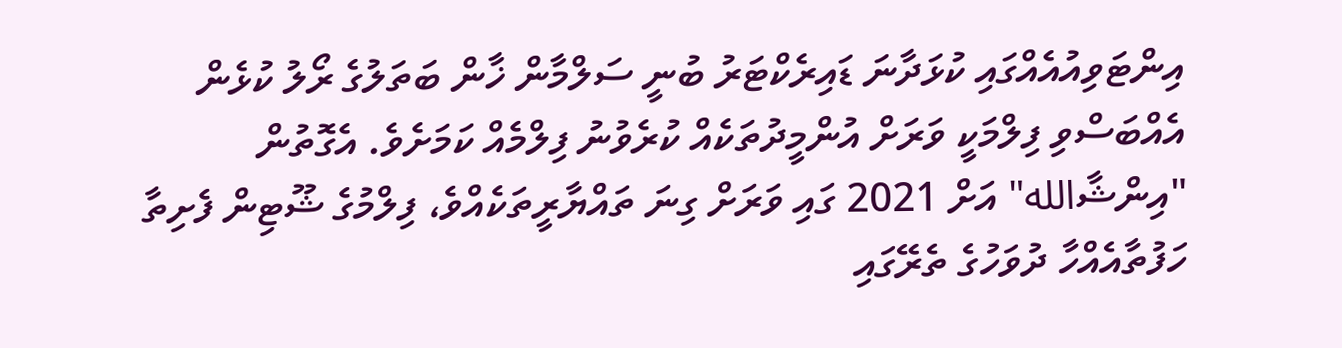އިންޓަވިއުއެއްގައި ކުޅަދާނަ ޑައިރެކްޓަރު ބުނީ ސަލްމާން ޚާން ބަތަލުގެ ރޯލު ކުޅެން އެއްބަސްވި ފިލްމަކީ ވަރަށް އުންމީދުތަކެއް ކުރެވުނު ފިލްމެއް ކަމަށެވެ. އެގޮތުން "އިންޝާالله" އަށް 2021 ގައި ވަރަށް ގިނަ ތައްޔާރީތަކެއްވެ، ފިލްމުގެ ޝޫޓިން ފެށިތާ ހަފުތާއެއްހާ ދުވަހުގެ ތެރޭގައި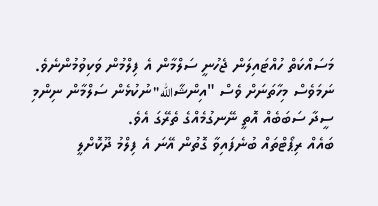މަސައްކަތް ހުއްޓައިލަން ޖެހުނީ ސަލްމާން އެ ފިލްމުން ވަކިވުމުންނެވެ.
ނަމަވެސް މިހާތަނަށް ވެސް "އިންޝާالله" ނުކުޅެން ސަލްމާން ނިންމި ސީދާ ސަބަބެއް އޮތީ ނޭނގުމެއްގެ ތެރޭގަ އެވެ.
ބައެއް ރިޕޯޓްތައް ބުނެފައިވާ ގޮތުން އޭނަ އެ ފިލްމު ދޫކޮށްލީ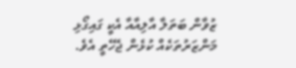ޒުވާން ބަތަލާ އާލިއާއާ އެކީ ގައިގޯޅި މަންޒަރުތަކެއް ކުޅެން ޖެހޭތީ އެވެ.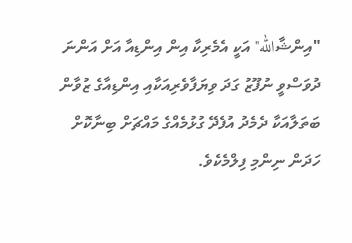"އިންޝާالله" އަކީ އެމެރިކާ އިން އިންޑިއާ އަށް އަންނަ ދުވަސްވީ ނުފޫޒު ގަދަ ވިޔަފާވެރިއަކާއި އިންޑިއާގެ ޒުވާން ބަތަލާއަކާ ދެމެދު އުފެދޭ ގުޅުމެއްގެ މައްޗަށް ބިނާކޮށް ހަދަން ނިންމި ފިލްމެކެވެ.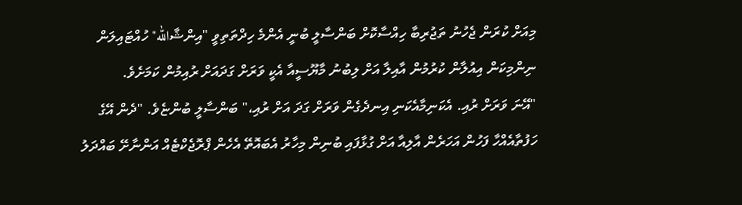މިއަށް ކުރަން ޖެހުނު ތަޖުރިބާ ހިއްސާކޮށް ބަންސާލީ ބުނީ އެންމެ ހިދްތަތިވީ "އިންޝާالله" ހުއްޓައިލަން ނިންމިކަން އިއުލާން ކުރުމުން އާއިލާ އަށް ލިބުނު މާޔޫސީއާ އެކީ ވަރަށް ގަދައަށް ރުއިމުން ކަމަށެވެ.
"އޭނަ ވަރަށް ރުއި. އެކަނިމާއެކަނި އިނދެގެން ވަރަށް ގަދަ އަށް ރުއި،" ބަންސާލީ ބުންޏެވެ. "ދެން އޭގެ ހަފުތާއެއްހާ ފަހުން އަހަރެން އާލިއާ އަށް ގުޅާފައި ބުނިން މިހާރު އެބައޮތޭ އެހެން ޕްރޮޖެކްޓެއް އަންނާށޭ ބައްދަލު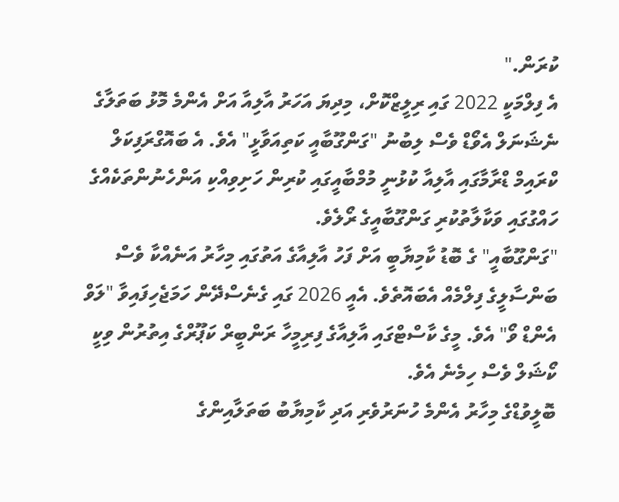ކުރަން."
އެ ފިލްމަކީ 2022 ގައި ރިލީޒްކޮށް، މިދިޔަ އަހަރު އާލިއާ އަށް އެންމެ މޮޅު ބަތަލާގެ ނެޝަނަލް އެވޯޑް ވެސް ލިބުނު "ގަންގޫބާއީ ކަތިއަވާޅީ" އެވެ. އެ ބައޮގްރަފިކަލް ކްރައިމް ޑްރާމާގައި އާލިއާ ކުޅުނީ މުމްބާއީގައި ކުރިން ހަށިވިއްކި އަންހެނުންތަކެއްގެ ހައްގުގައި ވަކާލާތުކުރި ގަންގޫބާއީގެ ރޯލެވެ.
"ގަންގޫބާއީ" ގެ ބޮޑު ކާމިޔާބީ އަށް ފަހު އާލިއާގެ އަތުގައި މިހާރު އަނެއްކާ ވެސް ބަންސާލީގެ ފިލްމެއް އެބައޮތެވެ. އެއީ 2026 ގައި ގެނެސްދޭން ހަމަޖެހިފައިވާ "ލަވް އެންޑް ވޯ" އެވެ. މީގެ ކާސްޓްގައި އާލިއާގެ ފިރިމީހާ ރަންބީރް ކަޕޫރްގެ އިތުރުން ވިކީ ކޯޝަލް ވެސް ހިމެނެ އެވެ.
ބޮލީވުޑްގެ މިހާރު އެންމެ ހުނަރުވެރި އަދި ކާމިޔާބު ބަތަލާއިންގެ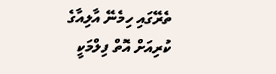ތެރޭގައި ހިމެނޭ އާލިއާގެ ކުރިއަށް އޮތް ފިލްމަކީ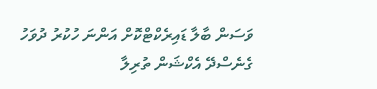ވަސަން ބާލާ ޑައިރެކްޓްކޮށް އަންނަ ހުކުރު ދުވަހު ގެނެސްދޭ އެކްޝަން ތުރިލާ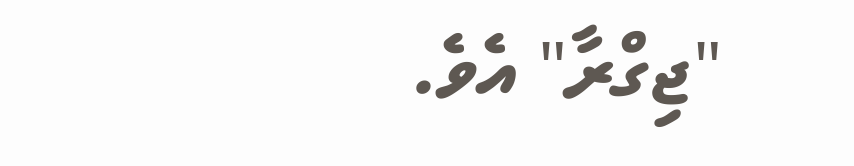"ޖިގްރާ" އެވެ.